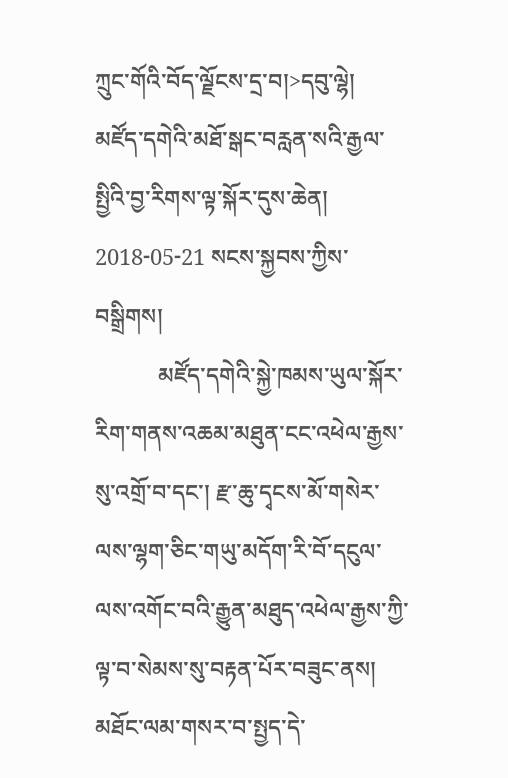ཀྲུང་གོའི་བོད་ལྗོངས་དྲ་བ།>དབུ་ལྷེ།
མཛོད་དགེའི་མཐོ་སྒང་བརླན་སའི་རྒྱལ་སྤྱིའི་བྱ་རིགས་ལྟ་སྐོར་དུས་ཆེན།
2018-05-21 སངས་སྐྱབས་ཀྱིས་བསྒྲིགས།
           མཛོད་དགེའི་སྐྱེ་ཁམས་ཡུལ་སྐོར་རིག་གནས་འཆམ་མཐུན་ངང་འཕེལ་རྒྱས་སུ་འགྲོ་བ་དང་། རྫ་ཆུ་དྭངས་མོ་གསེར་ལས་ལྷག་ཅིང་གཡུ་མདོག་རི་བོ་དངུལ་ལས་འགོང་བའི་རྒྱུན་མཐུད་འཕེལ་རྒྱས་ཀྱི་ལྟ་བ་སེམས་སུ་བརྟན་པོར་བཟུང་ནས། མཐོང་ལམ་གསར་བ་སྤྱད་དེ་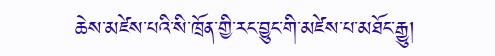ཆེས་མཛེས་པའི་སི་ཁྲོན་གྱི་རང་བྱུང་གི་མཛེས་པ་མཐོང་རྒྱུ།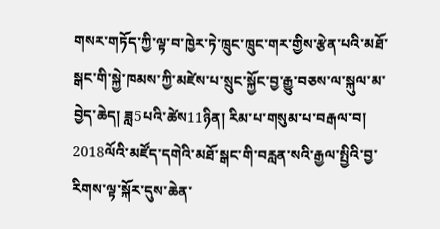གསར་གཏོད་ཀྱི་ལྟ་བ་ཁྱེར་ཏེ་ཁྲུང་ཁྲུང་གར་གྱིས་རྩེན་པའི་མཐོ་སྒང་གི་སྐྱེ་ཁམས་ཀྱི་མཛེས་པ་སྲུང་སྐྱོང་བྱ་རྒྱུ་བཅས་ལ་སྐུལ་མ་བྱེད་ཆེད། ཟླ5པའི་ཚེས11ཉིན། རིམ་པ་གསུམ་པ་བརྒལ་བ། 2018ལོའི་མཛོད་དགེའི་མཐོ་སྒང་གི་བརླན་སའི་རྒྱལ་སྤྱིའི་བྱ་རིགས་ལྟ་སྐོར་དུས་ཆེན་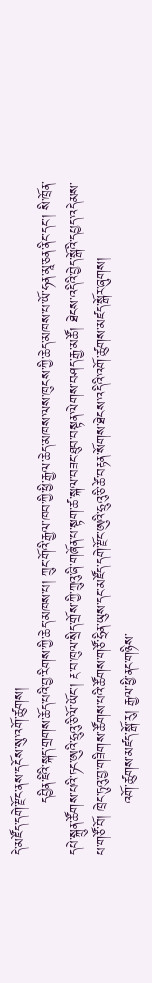དེ་མཛོད་དགེ་རྫོང་ནས་དངོས་སུ་འགོ་ཚུགས།
           དབྱིན་ཇིའི་སྐད་གྲགས་ཆོད་པའི་བྱ་རིགས་ཀྱི་ཆེད་མཁས་པ། ཀྲུང་གོའི་རྒྱལ་ཁབ་ཀྱི་ཕྱི་རྒྱལ་ཆེད་མཁས་ལས་ཁུངས་ཀྱི་ཆེད་མཁས་པ་ཡོ་ཧན་མཱ་ཅན་ནིང་དང་། སི་ཁྲོན་དཔེ་སྐྲུན་ཚོགས་པའི་ཏང་ཨུའི་ཧྲུའུ་ཅི་ལོ་ཡོང་། རྔ་བ་ཁུལ་སྲིད་གྲོས་ཀྱི་ཀྲུའུ་ཞི་གཞོན་པ་སྟག་ཚ་སྐལ་བཟང་ཐུབ་བསྟན་ལེགས་བཤད་རྒྱ་མཚོ། ཐེངས་འདིའི་བྱེད་སྒོའི་དཔྱད་འདེམས་པ་གཙོ་བོ། ཁྲེང་ཏུའུ་བྱ་གཟིགས་ཚོགས་པའི་ཚོགས་གཙོ་ཧྲིན་ཡུས་དང་མཛོད་དགེ་རྫོང་ཨུའི་ཧྲུའུ་ཅི་ཚེ་བརྟན་སོགས་ཐེངས་འདིའི་འགོ་ཚུགས་མཛད་སྒོར་ཞུགས།
           འགོ་ཚུགས་མཛད་སྒོ་རུ། རྒྱལ་ཕྱི་ནང་གཉིས་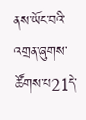ནས་ཡོང་བའི་འགྲན་ཞུགས་ཚོགས་པ21དེ་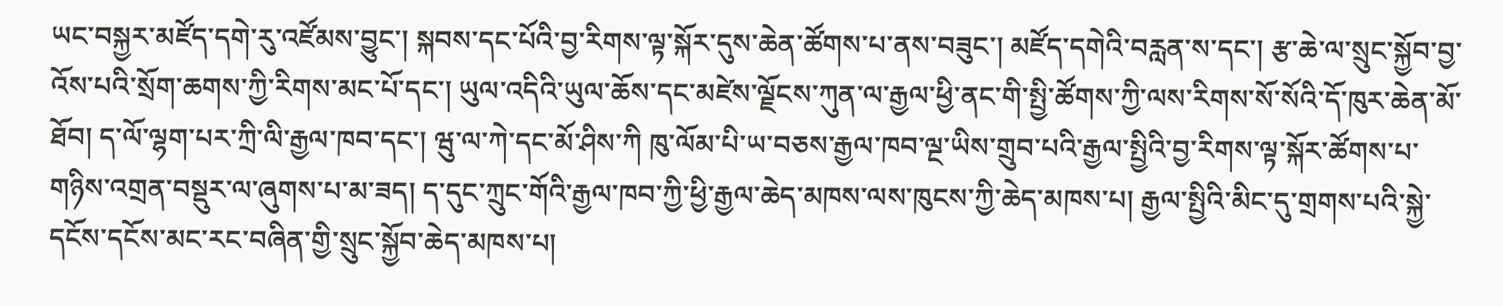ཡང་བསྐྱར་མཛོད་དགེ་རུ་འཛོམས་བྱུང་། སྐབས་དང་པོའི་བྱ་རིགས་ལྟ་སྐོར་དུས་ཆེན་ཚོགས་པ་ནས་བཟུང་། མཛོད་དགེའི་བརླན་ས་དང་། རྩ་ཆེ་ལ་སྲུང་སྐྱོབ་བྱ་འོས་པའི་སྲོག་ཆགས་ཀྱི་རིགས་མང་པོ་དང་། ཡུལ་འདིའི་ཡུལ་ཆོས་དང་མཛེས་ལྗོངས་ཀུན་ལ་རྒྱལ་ཕྱི་ནང་གི་སྤྱི་ཚོགས་ཀྱི་ལས་རིགས་སོ་སོའི་དོ་ཁུར་ཆེན་མོ་ཐོབ། ད་ལོ་ལྷག་པར་ཀྲི་ལི་རྒྱལ་ཁབ་དང་། ཝུ་ལ་ཀེ་དང་མོ་ཤིས་ཀི ཁུ་ལོམ་པི་ཡ་བཅས་རྒྱལ་ཁབ་ལྔ་ཡིས་གྲུབ་པའི་རྒྱལ་སྤྱིའི་བྱ་རིགས་ལྟ་སྐོར་ཚོགས་པ་གཉིས་འགྲན་བསྡུར་ལ་ཞུགས་པ་མ་ཟད། ད་དུང་ཀྲུང་གོའི་རྒྱལ་ཁབ་ཀྱི་ཕྱི་རྒྱལ་ཆེད་མཁས་ལས་ཁུངས་ཀྱི་ཆེད་མཁས་པ། རྒྱལ་སྤྱིའི་མིང་དུ་གྲགས་པའི་སྐྱེ་དངོས་དངོས་མང་རང་བཞིན་གྱི་སྲུང་སྐྱོབ་ཆེད་མཁས་པ།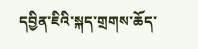དབྱིན་ཇིའི་སྐད་གྲགས་ཆོད་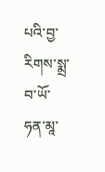པའི་བྱ་རིགས་སྨྲ་བ་ཡོ་ཧན་མཱ་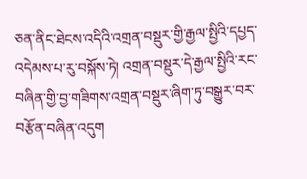ཅན་ནིང་ཐེངས་འདིའི་འགྲན་བསྡུར་གྱི་རྒྱལ་སྤྱིའི་དཔྱད་འདེམས་པ་རུ་བསྐོས་ཏེ། འགྲན་བསྡུར་དེ་རྒྱལ་སྤྱིའི་རང་བཞིན་གྱི་བྱ་གཟིགས་འགྲན་བསྡུར་ཞིག་ཏུ་བསྒྱུར་བར་བརྩོན་བཞིན་འདུག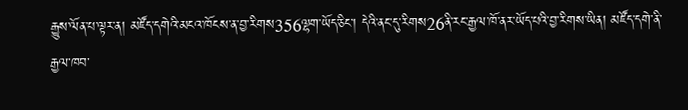རྒྱུས་ལོན་པ་ལྟར་ན། མཛོད་དགེའི་མངའ་ཁོངས་ན་བྱ་རིགས356ལྷག་ཡོད་ཅིང་། དེའི་ནང་དུ་རིགས26ནི་རང་རྒྱལ་ཁོ་ནར་ཡོད་པའི་བྱ་རིགས་ཡིན། མཛོད་དགེ་ནི་རྒྱལ་ཁབ་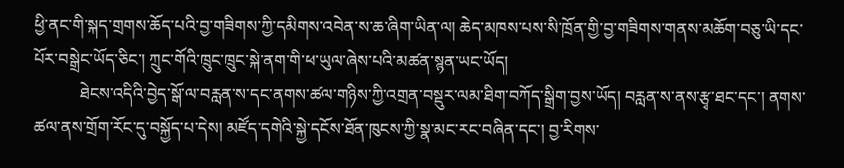ཕྱི་ནང་གི་སྐད་གྲགས་ཆོད་པའི་བྱ་གཟིགས་ཀྱི་དམིགས་འབེན་ས་ཆ་ཞིག་ཡིན་ལ། ཆེད་མཁས་པས་སི་ཁྲོན་གྱི་བྱ་གཟིགས་གནས་མཆོག་བཅུ་ཡི་དང་པོར་བསྒྲེང་ཡོད་ཅིང་། ཀྲུང་གོའི་ཁྲུང་ཁྲུང་སྐེ་ནག་གི་ཕ་ཡུལ་ཞེས་པའི་མཚན་སྙན་ཡང་ཡོད།
           ཐེངས་འདིའི་བྱེད་སྒོ་ལ་བརླན་ས་དང་ནགས་ཚལ་གཉིས་ཀྱི་འགྲན་བསྡུར་ལམ་ཐིག་བཀོད་སྒྲིག་བྱས་ཡོད། བརླན་ས་ནས་རྩྭ་ཐང་དང་། ནགས་ཚལ་ནས་གྲོག་རོང་དུ་བསྐྱོད་པ་དེས། མཛོད་དགེའི་སྐྱེ་དངོས་ཐོན་ཁུངས་ཀྱི་སྣ་མང་རང་བཞིན་དང་། བྱ་རིགས་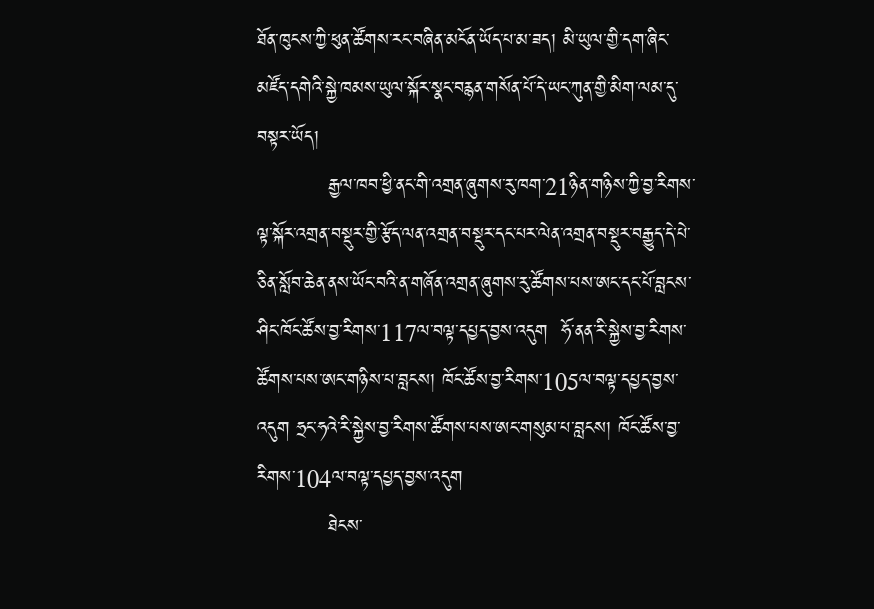ཐོན་ཁུངས་ཀྱི་ཕུན་ཚོགས་རང་བཞིན་མངོན་ཡོད་པ་མ་ཟད། མི་ཡུལ་གྱི་དག་ཞིང་མཛོད་དགེའི་སྐྱེ་ཁམས་ཡུལ་སྐོར་སྣང་བརྙན་གསོན་པོ་དེ་ཡང་ཀུན་གྱི་མིག་ལམ་དུ་བསྟར་ཡོད།
           རྒྱལ་ཁབ་ཕྱི་ནང་གི་འགྲན་ཞུགས་རུ་ཁག་21ཉིན་གཉིས་ཀྱི་བྱ་རིགས་ལྟ་སྐོར་འགྲན་བསྡུར་གྱི་རྩོད་ལན་འགྲན་བསྡུར་དང་པར་ལེན་འགྲན་བསྡུར་བརྒྱུད་དེ་པེ་ཅིན་སློབ་ཆེན་ནས་ཡོང་བའི་ན་གཞོན་འགྲན་ཞུགས་རུ་ཚོགས་པས་ཨང་དང་པོ་བླངས་ཤིང་ཁོང་ཚོས་བྱ་རིགས་117ལ་བལྟ་དཔྱད་བྱས་འདུག  ཧོ་ནན་རི་སྐྱེས་བྱ་རིགས་ཚོགས་པས་ཨང་གཉིས་པ་བླངས། ཁོང་ཚོས་བྱ་རིགས་105ལ་བལྟ་དཔྱད་བྱས་འདུག ཧྲང་ཧའེ་རི་སྐྱེས་བྱ་རིགས་ཚོགས་པས་ཨང་གསུམ་པ་བླངས། ཁོང་ཚོས་བྱ་རིགས་104ལ་བལྟ་དཔྱད་བྱས་འདུག
           ཐེངས་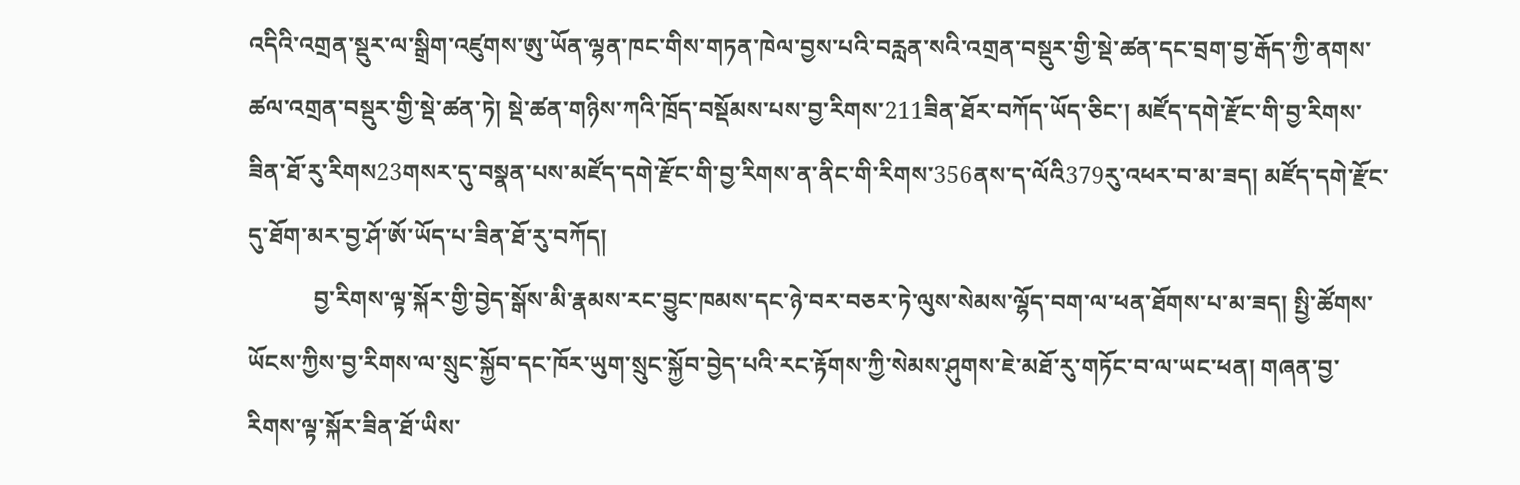འདིའི་འགྲན་སྡུར་ལ་སྒྲིག་འཛུགས་ཨུ་ཡོན་ལྷན་ཁང་གིས་གཏན་ཁེལ་བྱས་པའི་བརླན་སའི་འགྲན་བསྡུར་གྱི་སྡེ་ཚན་དང་བྲག་བྱ་རྒོད་ཀྱི་ནགས་ཚལ་འགྲན་བསྡུར་གྱི་སྡེ་ཚན་ཏེ། སྡེ་ཚན་གཉིས་ཀའི་ཁྲོད་བསྡོམས་པས་བྱ་རིགས་211ཟིན་ཐོར་བཀོད་ཡོད་ཅིང་། མཛོད་དགེ་རྫོང་གི་བྱ་རིགས་ཟིན་ཐོ་རུ་རིགས23གསར་དུ་བསྣན་པས་མཛོད་དགེ་རྫོང་གི་བྱ་རིགས་ན་ནིང་གི་རིགས་356ནས་ད་ལོའི379རུ་འཕར་བ་མ་ཟད། མཛོད་དགེ་རྫོང་དུ་ཐོག་མར་བྱ་ཤོ་ཨོ་ཡོད་པ་ཟིན་ཐོ་རུ་བཀོད།
           བྱ་རིགས་ལྟ་སྐོར་གྱི་བྱེད་སྒོས་མི་རྣམས་རང་བྱུང་ཁམས་དང་ཉེ་བར་བཅར་ཏེ་ལུས་སེམས་ལྷོད་བག་ལ་ཕན་ཐོགས་པ་མ་ཟད། སྤྱི་ཚོགས་ཡོངས་ཀྱིས་བྱ་རིགས་ལ་སྲུང་སྐྱོབ་དང་ཁོར་ཡུག་སྲུང་སྐྱོབ་བྱེད་པའི་རང་རྟོགས་ཀྱི་སེམས་ཤུགས་ཇེ་མཐོ་རུ་གཏོང་བ་ལ་ཡང་ཕན། གཞན་བྱ་རིགས་ལྟ་སྐོར་ཟིན་ཐོ་ཡིས་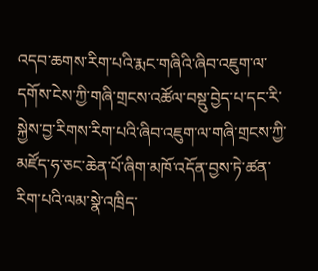འདབ་ཆགས་རིག་པའི་རྨང་གཞིའི་ཞིབ་འཇུག་ལ་དགོས་ངེས་ཀྱི་གཞི་གྲངས་འཚོལ་བསྡུ་བྱེད་པ་དང་རི་སྐྱེས་བྱ་རིགས་རིག་པའི་ཞིབ་འཇུག་ལ་གཞི་གྲངས་ཀྱི་མཛོད་ཧ་ཅང་ཆེན་པོ་ཞིག་མཁོ་འདོན་བྱས་ཏེ་ཚན་རིག་པའི་ལམ་སྣེ་འཁྲིད་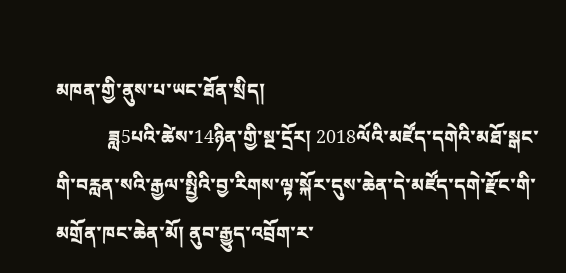མཁན་གྱི་ནུས་པ་ཡང་ཐོན་སྲིད།
           ཟླ5པའི་ཚེས་14ཉིན་གྱི་སྔ་དྲོར། 2018ལོའི་མཛོད་དགེའི་མཐོ་སྒང་གི་བརླན་སའི་རྒྱལ་སྤྱིའི་བྱ་རིགས་ལྟ་སྐོར་དུས་ཆེན་དེ་མཛོད་དགེ་རྫོང་གི་མགྲོན་ཁང་ཆེན་མོ། ནུབ་རྒྱུད་འབྲོག་ར་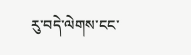རུ་བདེ་ལེགས་ངང་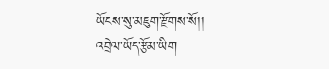ཡོངས་སུ་མཇུག་རྫོགས་སོ།།
འབྲེལ་ཡོད་རྩོམ་ཡིག